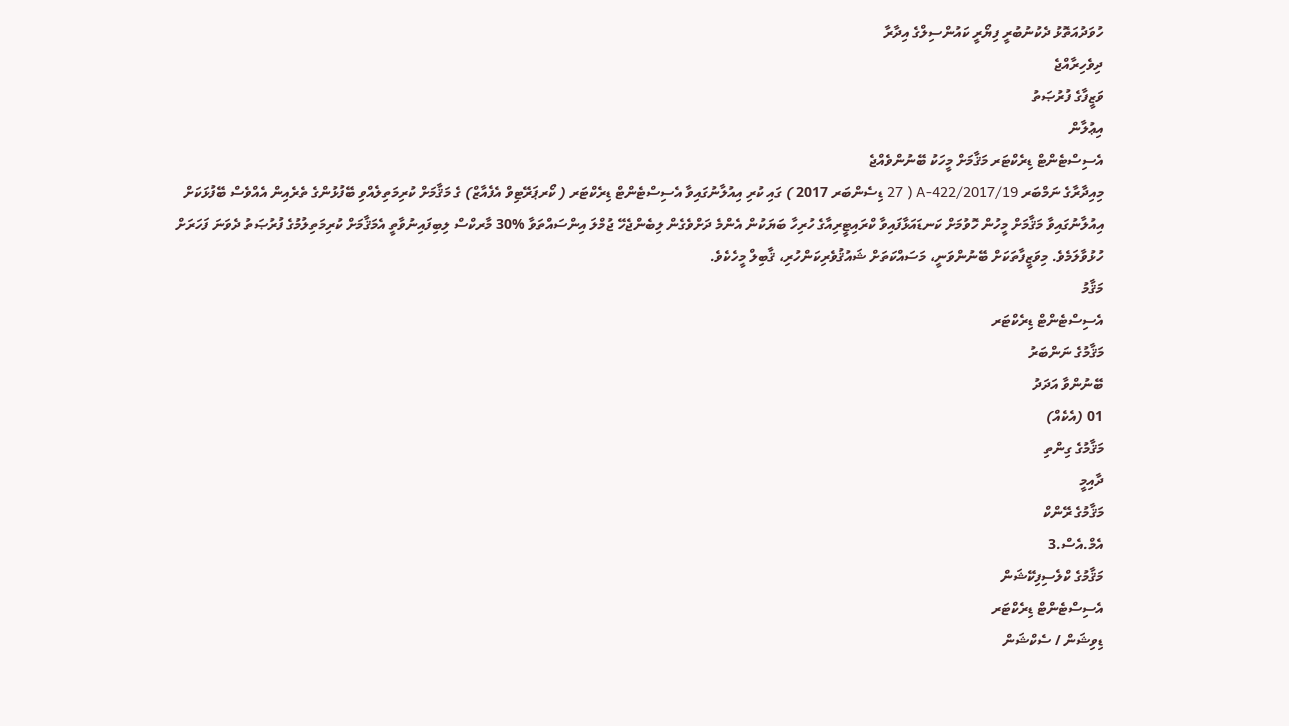ހުވަދުއަތޮޅު ދެކުނުބުރީ ފިޔޯރީ ކައުންސިލްގެ އިދާރާ
ދިވެހިރާއްޖެ
ވަޒީފާގެ ފުރުޞަތު
އިޢުލާން
އެސިސްޓެންޓް ޑިރެކްޓަރ މަޤާމަށް މީހަކު ބޭނުންވެއްޖެ
މިއިދާރާގެ ނަމްބަރ A-422/2017/19 ( 27 ޑިސެންބަރ 2017 ) ގައި ކުރި އިއުލާނުގައިވާ އެސިސްޓެންޓް ޑިރެކްޓަރ ( ކޯރޕަރޭޓިވް އެފެއާޒް) ގެ މަޤާމަށް ކުރިމަތިލެއްވި ބޭފުޅުންގެ ތެރެއިން އެއްވެސް ބޭފުޅަކަށް އިއުލާނުގައިވާ މަޤާމަށް މީހުން ހޮވުމަށް ކަނޑައަޅާފައިވާ ކްރައިޓީރިއާގެ ހުރިހާ ބަޔަކުން އެންމެ ދަށްވެގެން ލިބެންޖެހޭ ޖުމްލަ އިންސައްތަވާ %30 މާރކްސް ލިބިފައިނުވާތީ އެމަޤާމަށް ކުރިމަތިލުމުގެ ފުރުޞަތު ދެވަނަ ފަހަރަށް ހުޅުވާލަމެވެ. މިވަޒީފާތަކަށް ބޭނުންވަނީ، މަސައްކަތަށް ޝައުޤުވެރިކަންހުރި، ޤާބިލް މީހެކެވެ.
މަޤާމު
އެސިސްޓެންޓް ޑިރެކްޓަރ
މަޤާމުގެ ނަންބަރު
ބޭނުންވާ އަދަދު
01 (އެކެއް)
މަޤާމުގެ ގިންތި
ދާއިމީ
މަޤާމުގެ ރޭންކް
އެމް.އެސް.3
މަޤާމުގެ ކްލެސިފިކޭޝަން
އެސިސްޓެންޓް ޑިރެކްޓަރ
ޑިވިޝަން / ސެކްޝަން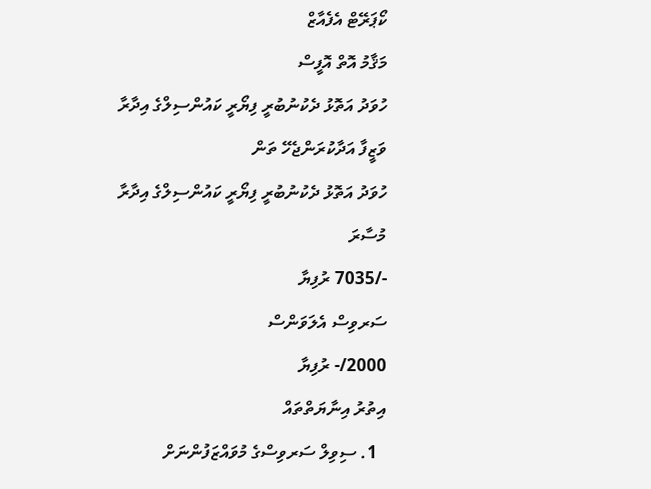ކޯޕަރޭޓް އެފެއާޒް
މަޤާމު އޮތް އޮފީސް
ހުވަދު އަތޮޅު ދެކުނުބުރީ ފިޔޯރީ ކައުންސިލްގެ އިދާރާ
ވަޒީފާ އަދާކުރަންޖެހޭ ތަން
ހުވަދު އަތޮޅު ދެކުނުބުރީ ފިޔޯރީ ކައުންސިލްގެ އިދާރާ
މުސާރަ
-/7035 ރުފިޔާ
ސަރވިސް އެލަވަންސް
2000/- ރުފިޔާ
އިތުރު އިނާޔަތްތައް
  1. ސިވިލް ސަރވިސްގެ މުވައްޒަފުންނަށް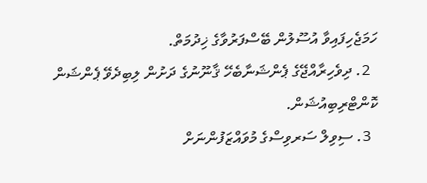ހަމަޖެހިފައިވާ އުސޫލުން ބޭސްފަރުވާގެ ޚިދުމަތް.
  2. ދިވެހިރާއްޖޭގެ ޕެންޝަނާބެހޭ ޤާނޫނުގެ ދަށުން ލިބިދެވޭ ޕެންޝަން ކޮންޓްރިބިއުޝަން.
  3. ސިވިލް ސަރވިސްގެ މުވައްޒަފުންނަށް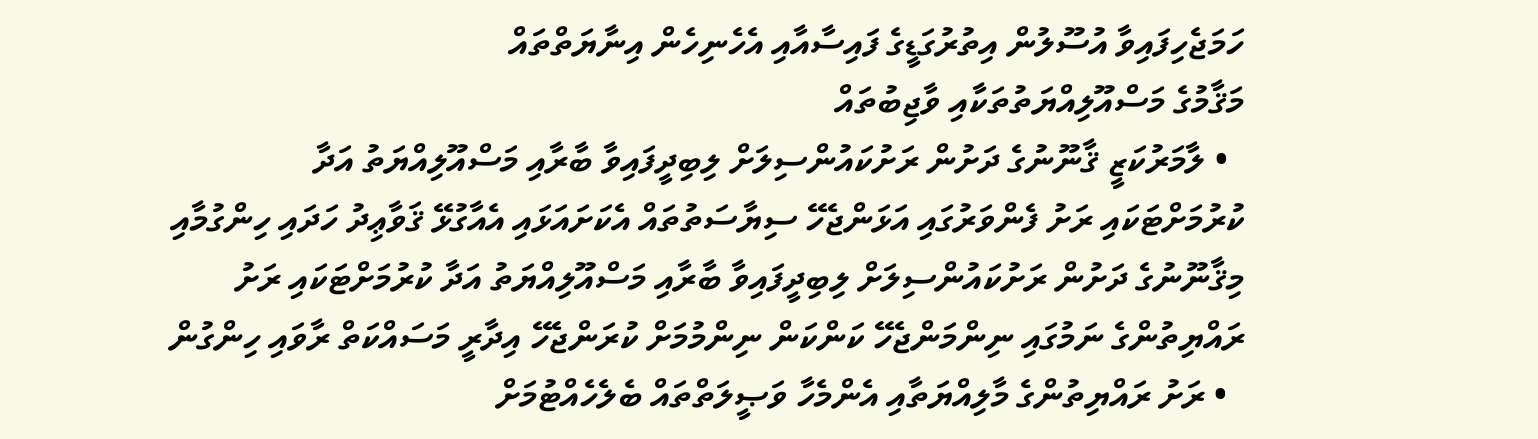ހަމަޖެހިފައިވާ އުސޫލުން އިތުރުގަޑީގެ ފައިސާއާއި އެހެނިހެން އިނާޔަތްތައް
މަޤާމުގެ މަސްއޫލިއްޔަތުތަކާއި ވާޖިބުތައް
  • ލާމަރުކަޒީ ޤާނޫނުގެ ދަށުން ރަށުކައުންސިލަށް ލިބިދީފައިވާ ބާރާއި މަސްއޫލިއްޔަތު އަދާ ކުރުމަށްޓަކައި ރަށު ފެންވަރުގައި އަޅަންޖެހޭ ސިޔާސަތުތައް އެކަށައަޅައި އެއާގުޅޭ ޤަވާޢިދު ހަދައި ހިންގުމާއި މިޤާނޫނުގެ ދަށުން ރަށުކައުންސިލަށް ލިބިދީފައިވާ ބާރާއި މަސްއޫލިއްޔަތު އަދާ ކުރުމަށްޓަކައި ރަށު ރައްޔިތުންގެ ނަމުގައި ނިންމަންޖެހޭ ކަންކަން ނިންމުމަށް ކުރަންޖެހޭ އިދާރީ މަސައްކަތް ރާވައި ހިންގުން
  • ރަށު ރައްޔިތުންގެ މާލިއްޔަތާއި އެންމެހާ ވަޞީލަތްތައް ބެލެހެއްޓުމަށް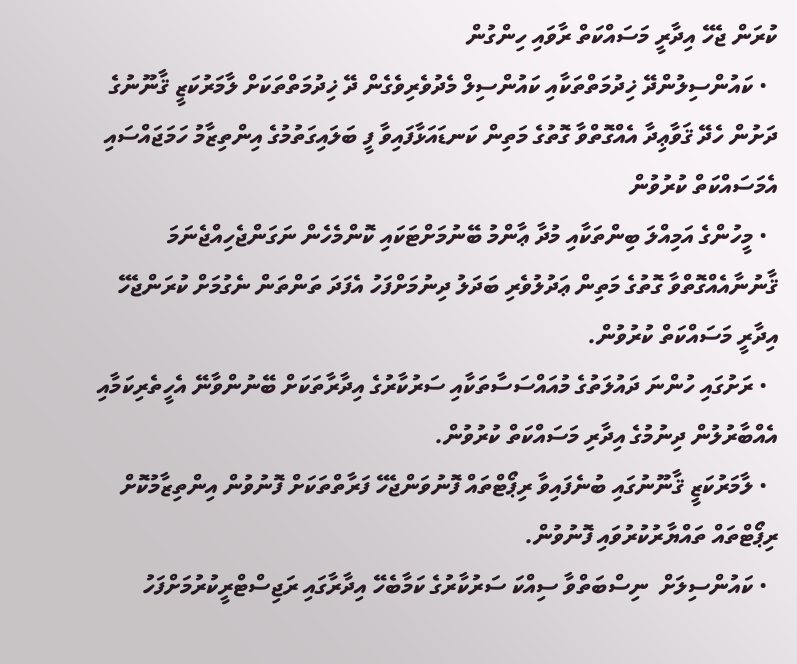ކުރަން ޖެހޭ އިދާރީ މަސައްކަތް ރާވައި ހިންގުން
  • ކައުންސިލުންދޭ ޚިދުމަތްތަކާއި ކައުންސިލް މެދުވެރިވެގެން ދޭ ޚިދުމަތްތަކަށް ލާމަރުކަޒީ ޤާނޫނުގެ ދަށުން ހެދޭ ޤަވާޢިދާ އެއްގޮތްވާ ގޮތުގެ މަތިން ކަނޑައަޅާފައިވާ ފީ ބަލައިގަތުމުގެ އިންތިޒާމު ހަމަޖައްސައި އެމަސައްކަތް ކުރުވުން
  • މީހުންގެ އަމިއްލަ ބިންތަކާއި މުދާ ޢާންމު ބޭނުމަށްޓަކައި ކޮންމެހެން ނަގަންޖެހިއްޖެނަމަ ޤާނުނާއެއްގޮތްވާ ގޮތުގެ މަތިން ޢަދުލުވެރި ބަދަލު ދިނުމަށްފަހު އެފަދަ ތަންތަން ނެގުމަށް ކުރަންޖެހޭ އިދާރީ މަސައްކަތް ކުރުވުން.
  • ރަށުގައި ހުންނަ ދައުލަތުގެ މުއައްސަސާތަކާއި ސަރުކާރުގެ އިދާރާތަކަށް ބޭނުންވާނޭ އެހީތެރިކަމާއި އެއްބާރުލުން ދިނުމުގެ އިދާރި މަސައްކަތް ކުރުވުން.
  • ލާމަރުކަޒީ ޤާނޫނުގައި ބުނެފައިވާ ރިޕޯޓްތައް ފޮނުވަންޖެހޭ ފަރާތްތަކަށް ފޮނުވުން އިންތިޒާމުކޮށް ރިޕޯޓްތައް ތައްޔާރުކުރުވައި ފޮނުވުން.
  • ކައުންސިލަށް  ނިސްބަތްވާ ސިއްކަ ސަރުކާރުގެ ކަމާބެހޭ އިދާރާގައި ރަޖިސްޓްރީކުރުމަށްފަހު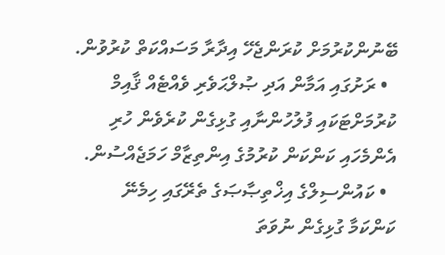ބޭނުންކުރުމަށް ކުރަންޖެހޭ އިދާރާ މަސައްކަތް ކުރުވުން.
  • ރަށުގައި އަމާން އަދި ޞުލްޙަވެރި ވެއްޓެއް ޤާއިމް ކުރުމަށްޓަކައި ފުލުހުންނާއި ގުޅިގެން ކުރެވެން ހުރި އެންމެހައި ކަންކަން ކުރުމުގެ އިންތިޒާމް ހަމަޖެއްސުން.
  • ކައުންސިލްގެ އިޚްތިޞާޞަގެ ތެރޭގައި ހިމެނޭ ކަންކަމާ ގުޅިގެން ނުވަތަ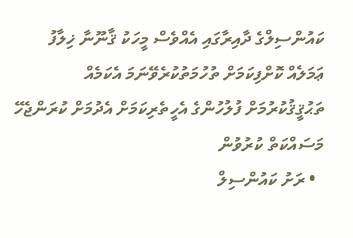ކައުންސިލްގެ ދާއިރާގައި އެއްވެސް މީހަކު ޤާނޫނާ ޚިލާފު ޢަމަލެއް ކޮށްފިކަމަށް ތުހުމަތުކުރެވޭނަމަ އެކަމެއް ތަޙުޤީޤުކުރުމަށް ފުލުހުންގެ އެހީތެރިކަމަށް އެދުމަށް ކުރަންޖެހޭ މަސައްކަތް ކުރުވުން
  • ރަށު ކައުންސިލް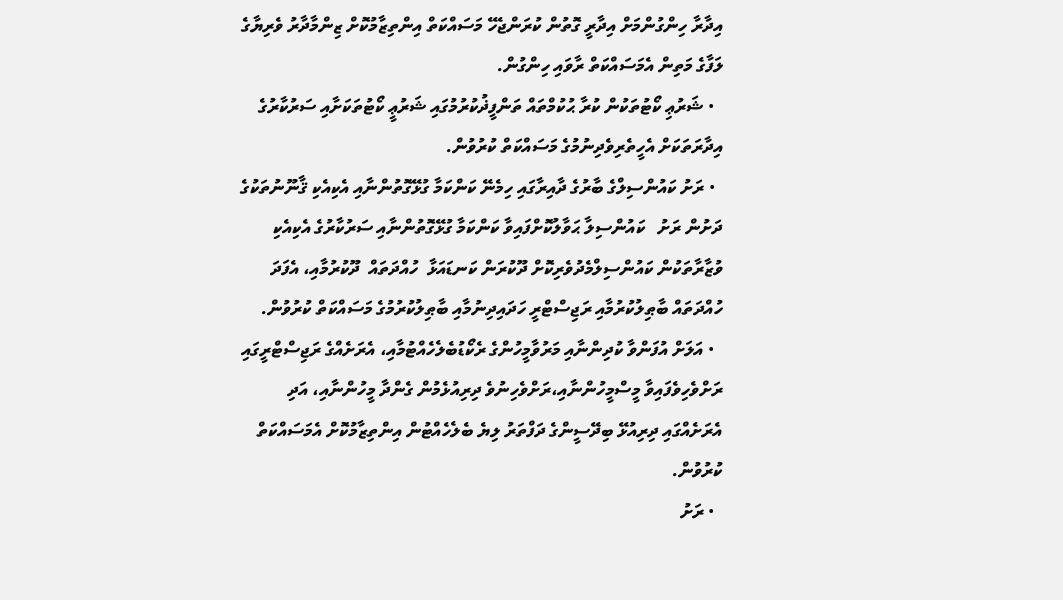އިދާރާ ހިންގުންމަށް އިދާރީ ގޮތުން ކުރަންޖެހޭ މަސައްކަތް އިންތިޒާމުކޮށް ޒިންމާދާރު ވެރިޔާގެ ލަފާގެ މަތިން އެމަސައްކަތް ރާވައި ހިންގުން.
  • ޝަރުޢި ކޯޓުތަކުން ކުރާ ޙުކުމްތައް ތަންފީޛުކުރުމުގައި ޝަރުޢީ ކޯޓުތަކަށާއި ސަރުކާރުގެ އިދާރަތަކަށް އެހީތެރިވެދިނުމުގެ މަސައްކަތް ކުރުވުން.
  • ރަށު ކައުންސިލްގެ ބާރުގެ ދާއިރާގައި ހިމެނޭ ކަންކަމާ ގުޅޭގޮތުންނާއި އެކިއެކި ޤާނޫނުތަކުގެ ދަށުން ރަށު   ކައުންސިލާ ޙަވާލުކޮށްފައިވާ ކަންކަމާ ގުޅޭގޮތުންނާއި ސަރުކާރުގެ އެކިއެކި ވުޒާރާތަކުން ކައުންސިލްމެދުވެރިކޮށް ދޫކުރަން ކަނޑައަޅާ  ހުއްދަތައް  ދޫކުރުމާއި، އެފަދަ ހުއްދަތައް ބާޠިލުކުރުމާއި ރަޖިސްޓްރީ ހަދައިދިނުމާއި ބާޠިލުކުރުމުގެ މަސައްކަތް ކުރުވުން.
  • އަލަށް އުފަންވާ ކުދިންނާއި މަރުވާމީހުންގެ ރެކޯޑުބެލެހެއްޓުމާއި، އެރަށެއްގެ ރަޖިސްޓްރީގައި ރަށްވެހިވެފައިވާ މީސްމީހުންނާއި،ރަށްވެހިނުވެ ދިރިއުޅެމުން ގެންދާ މީހުންނާއި، އަދި އެރަށެއްގައި ދިރިއުޅޭ ބިދޭސީންގެ ދަފްތަރު ލިޔެ ބެލެހެއްޓުން އިންތިޒާމުކޮށް އެމަސައްކަތް ކުރުވުން.
  • ރަށު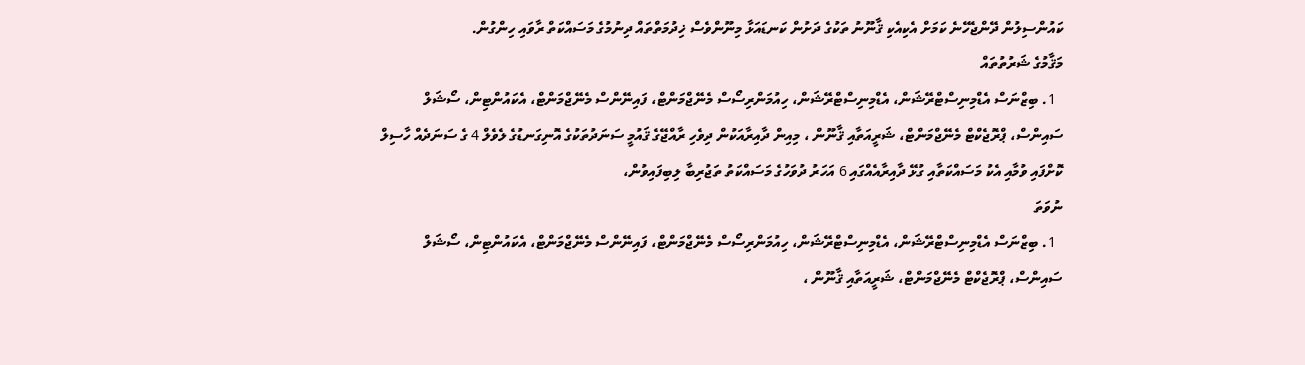ކައުންސިލުން ދޭންޖެހޭނެ ކަމަށް އެކިއެކި ޤާނޫނު ތަކުގެ ދަށުން ކަނޑައަޅާ މިނޫންވެސް ޚިދުމަތްތައް ދިނުމުގެ މަސައްކަތް ރާވައި ހިންގުން.
މަޤާމުގެ ޝަރުތުތައް
  1. ބިޒްނަސް އެޑްމިނިސްޓްރޭޝަން، އެޑްމިނިސްޓްރޭޝަން، ހިއުމަންރިސޯސް މެނޭޖްމަންޓް، ފައިނޭންސް މެނޭޖްމަންޓް، އެކައުންޓިން، ސޯޝަލް ސައިންސް، ޕްރޮޖެކްޓް މެނޭޖްމަންޓް، ޝަރީއަތާއި ޤާނޫން ، މިއިން ދާއިރާއަކުން ދިވެހި ރާއްޖޭގެ ޤައުމީ ސަނަދުތަކުގެ އޮނިގަނޑުގެ ލެވެލް 4 ގެ ސަނަދެއް ހާސިލް ކޮށްފައި ވުމާއި އެކު މަސައްކަތާއި ގުޅޭ ދާއިރާއެއްގައި 6 އަހަރު ދުވަހުގެ މަސައްކަތު ތަޖުރިބާ ލިބިފައިވުން،
ނުވަތަ
  1. ބިޒްނަސް އެޑްމިނިސްޓްރޭޝަން، އެޑްމިނިސްޓްރޭޝަން، ހިއުމަންރިސޯސް މެނޭޖްމަންޓް، ފައިނޭންސް މެނޭޖްމަންޓް، އެކައުންޓިން، ސޯޝަލް ސައިންސް، ޕްރޮޖެކްޓް މެނޭޖްމަންޓް، ޝަރީއަތާއި ޤާނޫން ،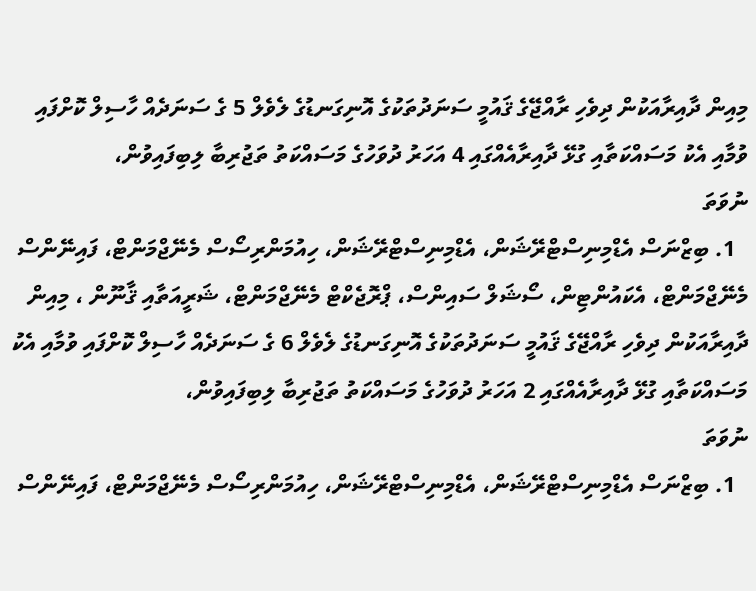މިއިން ދާއިރާއަކުން ދިވެހި ރާއްޖޭގެ ޤައުމީ ސަނަދުތަކުގެ އޮނިގަނޑުގެ ލެވެލް 5 ގެ ސަނަދެއް ހާސިލް ކޮށްފައި ވުމާއި އެކު މަސައްކަތާއި ގުޅޭ ދާއިރާއެއްގައި 4 އަހަރު ދުވަހުގެ މަސައްކަތު ތަޖުރިބާ ލިބިފައިވުން،
ނުވަތަ
  1. ބިޒްނަސް އެޑްމިނިސްޓްރޭޝަން، އެޑްމިނިސްޓްރޭޝަން، ހިއުމަންރިސޯސް މެނޭޖްމަންޓް، ފައިނޭންސް މެނޭޖްމަންޓް، އެކައުންޓިން، ސޯޝަލް ސައިންސް، ޕްރޮޖެކްޓް މެނޭޖްމަންޓް، ޝަރީއަތާއި ޤާނޫން ، މިއިން ދާއިރާއަކުން ދިވެހި ރާއްޖޭގެ ޤައުމީ ސަނަދުތަކުގެ އޮނިގަނޑުގެ ލެވެލް 6 ގެ ސަނަދެއް ހާސިލް ކޮށްފައި ވުމާއި އެކު މަސައްކަތާއި ގުޅޭ ދާއިރާއެއްގައި 2 އަހަރު ދުވަހުގެ މަސައްކަތު ތަޖުރިބާ ލިބިފައިވުން،
ނުވަތަ
  1. ބިޒްނަސް އެޑްމިނިސްޓްރޭޝަން، އެޑްމިނިސްޓްރޭޝަން، ހިއުމަންރިސޯސް މެނޭޖްމަންޓް، ފައިނޭންސް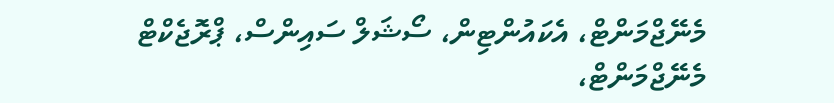މެނޭޖްމަންޓް، އެކައުންޓިން، ސޯޝަލް ސައިންސް، ޕްރޮޖެކްޓް މެނޭޖްމަންޓް،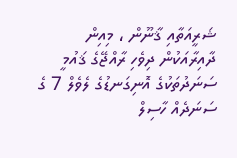ޝަރީއަތާއި ޤާނޫން ، މިއިން ދާއިރާއަކުން ދިވެހި ރާއްޖޭގެ ޤައުމީ ސަނަދުތަކުގެ އޮނިގަނޑުގެ ލެވެލް 7 ގެ ސަނަދެއް ހާސިލް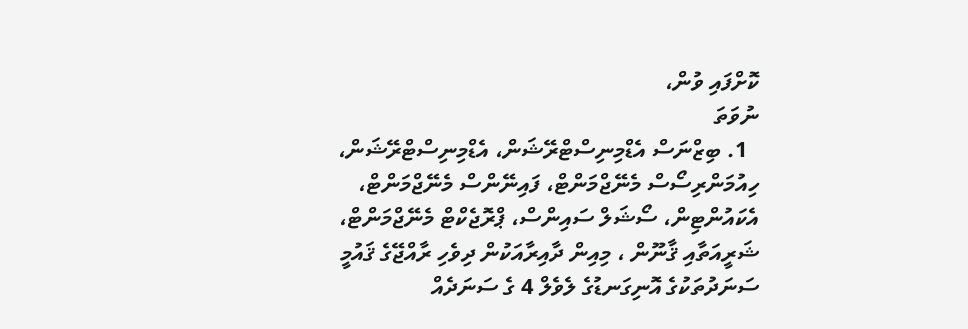ކޮށްފައި ވުން،
ނުވަތަ
  1. ބިޒްނަސް އެޑްމިނިސްޓްރޭޝަން، އެޑްމިނިސްޓްރޭޝަން، ހިއުމަންރިސޯސް މެނޭޖްމަންޓް، ފައިނޭންސް މެނޭޖްމަންޓް، އެކައުންޓިން، ސޯޝަލް ސައިންސް، ޕްރޮޖެކްޓް މެނޭޖްމަންޓް، ޝަރީއަތާއި ޤާނޫން ، މިއިން ދާއިރާއަކުން ދިވެހި ރާއްޖޭގެ ޤައުމީ ސަނަދުތަކުގެ އޮނިގަނޑުގެ ލެވެލް 4 ގެ ސަނަދެއް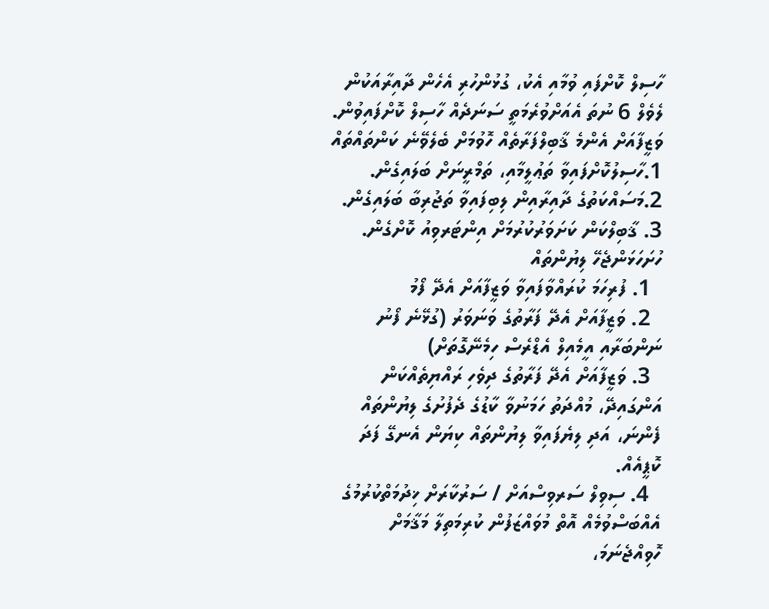ހާސިލް ކޮށްފައި ވުމާއި އެކު، ގުޅުންހުރި އެހެން ދާއިރާއަކުން ލެވެލް 6 ނުތަ އެއަށްވުރެމަތީ ސަނަދެއް ހާސިލް ކޮށްފައިވުން.
ވަޒީފާއަށް އެންމެ ޤާބިލްފަރާތެއް ހޮވުމަށް ބެލެވޭނެ ކަންތައްތައް
1.ހާސިލުކޮށްފައިވާ ތަޢުލީމާއި، ތަމްރީނަށް ބަލައިގެން.
2.މަސައްކަތުގެ ދާއިރާއިން ލިބިފައިވާ ތަޖުރިބާ ބަލައިގެން.
3. ޤާބިލްކަން ކަށަވަރުކުރުމަށް އިންޓަރވިއު ކޮށްގެން.
ހުށަހަޅަންޖެހޭ ލިޔުންތައް
  1. ފުރިހަމަ ކުރައްވާފައިވާ ވަޒީފާއަށް އެދޭ ފޯމު
  2. ވަޒީފާއަށް އެދޭ ފަރާތުގެ ވަނަވަރު (ގުޅޭނެ ފޯނު ނަންބަރާއި އީމެއިލް އެޑްރެސް ހިމެނޭގޮތަށް)
  3. ވަޒީފާއަށް އެދޭ ފަރާތުގެ ދިވެހި ރައްޔިތެއްކަން އަންގައިދޭ، މުއްދަތު ހަމަނުވާ ކާޑުގެ ދެފުށުގެ ލިޔުންތައް ފެންނަ، އަދި ލިޔެފައިވާ ލިޔުންތައް ކިޔަން އެނގޭ ފަދަ ކޮޕީއެއް.
  4. ސިވިލް ސަރވިސްއަށް / ސަރުކާރަށް ޚިދުމަތްކުރުމުގެ އެއްބަސްވުމެއް އޮތް މުވައްޒަފުން ކުރިމަތިލާ މަޤާމަށް ހޮވިއްޖެނަމަ،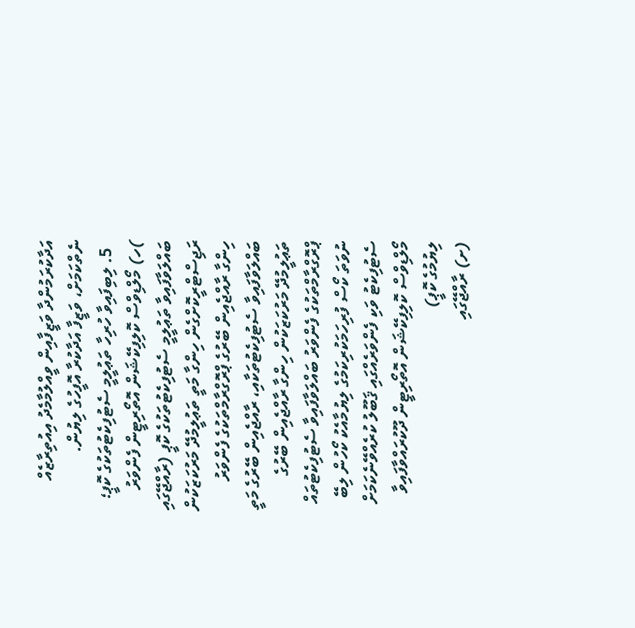އަދާކުރަމުންދާ ވަޒީފާއިން ވީއްލުމާމެދު އިއުތިރާޒެއް ނެތްކަމަށް، ވަޒީފާ އަދާކުރާ އޮފީހުގެ ލިޔުން.
  5. ލިބިފައިވާ ހުރިހާ ތަޢުލީމީ ސެޓުފިކެޓުތަކުގެ ކޮޕީ؛
)ހ) މޯލްޑިވްސް ކޮލިފިކޭޝަން އޮތޯރިޓީން ފެންވަރު ބައްލަވާފައިވާ ތަޢުލީމީ ސެޓުފިކެޓުތަކުގެ ކޮޕީ (ރާއްޖޭގައި ރަޖިސްޓްރީކޮށްގެން ހިންގާ މަތީ ތަޢުލީމުދޭ މަރުކަޒަކުން ހިންގާ ރާއްޖެއިން ބޭރުގެ ޕްރޮގްރާމްތަކުގެ ފެންވަރު ބައްލަވާފައިވާ ސެޓުފިކެޓުތަކާއި، ރާއްޖެއިން ބޭރުގެ މަތީ ތަޢުލީމުދޭ މަރުކަޒަކުން ހިންގާ ރާއްޖެއިން ބޭރުގެ ޕްރޮގްރާމްތަކުގެ ފެންވަރު ބައްލަވާފައިވާ ސެޓުފިކެޓުތައް ނުވަތަ ކޯސް ފުރިހަމަކުރިކަމުގެ ލިޔުމާއެކު ކޯހުން ލިބޭ ސެޓުފިކެޓު ވަކި ފެންވަރެއްގައި ޤަބޫލު ކުރެއްވޭނެކަމަށް މޯލްޑިވްސް ކޮލިފިކޭޝަން އޮތޯރިޓީން ދޫކުރައްވާފައިވާ ލިޔުމުގެ ކޮޕީ)
(ށ) ރާއްޖޭގައި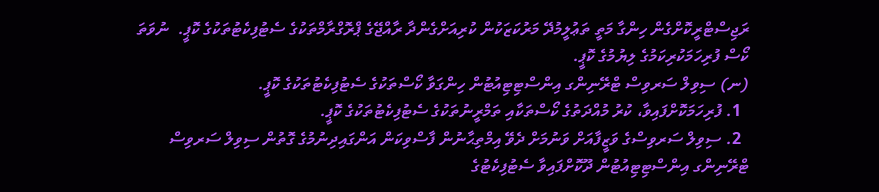ރަޖިސްޓްރީކޮށްގެން ހިންގާ މަތީ ތަޢުލީމުދޭ މަރުކަޒަކުން ކުރިއަށްގެންދާ ރާއްޖޭގެ ޕްރޮގްރާމްތަކުގެ ސެޓުފިކެޓުތަކުގެ ކޮޕީ.  ނުވަތަ ކޯސް ފުރިހަމަކުރިކަމުގެ ލިޔުމުގެ ކޮޕީ.
(ނ) ސިވިލް ސަރވިސް ޓްރޭނިންގ އިންސްޓިޓިއުޓުން ހިންގަވާ ކޯސްތަކުގެ ސެޓުފިކެޓުތަކުގެ ކޮޕީ.
  1. ފުރިހަމަކޮށްފައިވާ، ކުރު މުއްދަތުގެ ކޯސްތަކާއި ތަމްރީނުތަކުގެ ސެޓުފިކެޓުތަކުގެ ކޮޕީ.
  2. ސިވިލް ސަރވިސްގެ ވަޒީފާއަށް ވަނުމަށް ދެވޭ އިމްތިޙާނުން ފާސްވިކަން އަންގައިދިނުމުގެ ގޮތުން ސިވިލް ސަރވިސް ޓްރޭނިންގ އިންސްޓިޓިއުޓުން ދޫކޮށްފައިވާ ސެޓުފިކެޓުގެ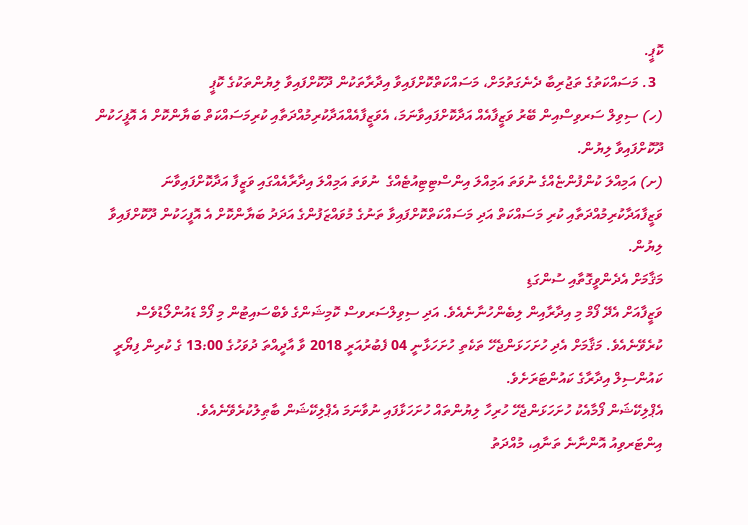ކޮޕީ.
  3. މަސައްކަތުގެ ތަޖުރިބާ ދެނެގަތުމަށް، މަސައްކަތްކޮށްފައިވާ އިދާރާތަކުން ދޫކޮށްފައިވާ ލިޔުންތަކުގެ ކޮޕީ
(ހ) ސިވިލް ސަރވިސްއިން ބޭރު ވަޒީފާއެއް އަދާކޮށްފައިވާނަމަ، އެވަޒީފާއެއްއަދާކުރިމުއްދަތާއި ކުރިމަސައްކަތް ބަޔާންކޮށް އެ އޮފީހަކުން ދޫކޮށްފައިވާ ލިޔުން.
(ށ) އަމިއްލަ ކުންފުންޏެއްގެ ނުވަތަ އަމިއްލަ އިންސްޓިޓިއުޓެއްގެ  ނުވަތަ އަމިއްލަ އިދާރާއެއްގައި ވަޒީފާ އަދާކޮށްފައިވާނަ ވަޒީފާއަދާކުރިމުއްދަތާއި ކުރި މަސައްކަތް އަދި މަސައްކަތްކޮށްފައިވާ ތަނުގެ މުވައްޒަފުންގެ އަދަދު ބަޔާންކޮށް އެ އޮފީހަކުން ދޫކޮށްފައިވާ ލިޔުން.
މަޤާމަށް އެދެންވީގޮތާއި ސުންގަޑި
ވަޒީފާއަށް އެދޭ ފޯމް މި އިދާރާއިން ލިބެންހުނާނެއެވެ. އަދި ސިވިލްސަރވސް ކޮމިޝަންގެ ވެބްސައިޓުން މި ފޯމް ޑައުންލޯޑުވެސް ކުރެވޭނެއެވެ. މަޤާމަށް އެދި ހުށަހަޅަންޖެހޭ ތަކެތި ހުށަހަޅާނީ 04 ފެބުރުއަރީ 2018 ވާ އާދީއްތަ ދުވަހުގެ 13:00 ގެ ކުރިން ފިޔޯރީ ކައުންސިލް އިދާރާގެ ކައުންޓަރަށެވެ.
އެޕްލިކޭޝަން ފޯމާއެކު ހުށަހަޅަންޖެހޭ ހުރިހާ ލިޔުންތައް ހުށަހަޅާފައި ނުވާނަމަ އެޕްލިކޭޝަން ބާޠިލުކުރެވޭނެއެވެ.
އިންޓަރވިއު އޮންނާނެ ތަނާއި، މުއްދަތު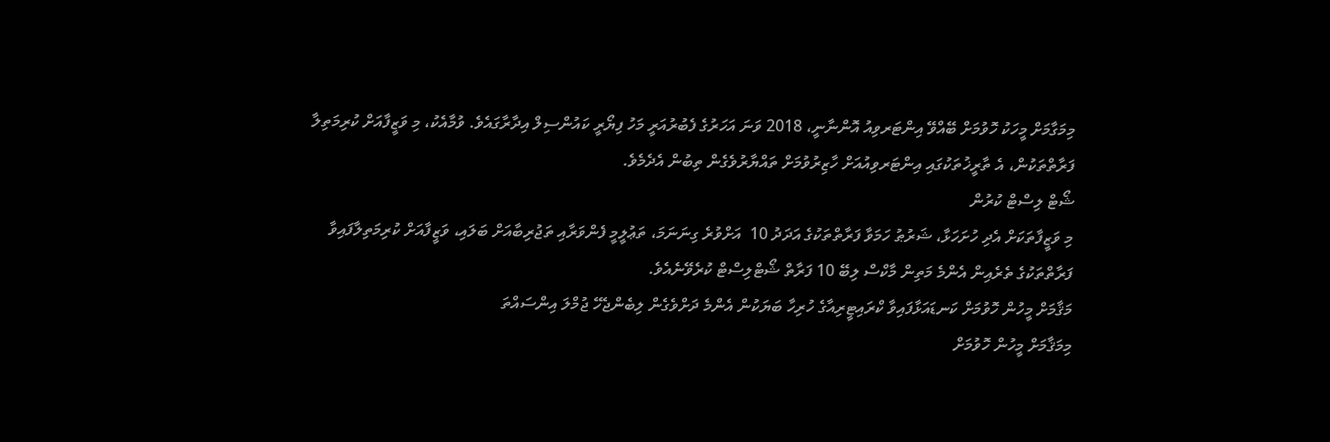މިމަގާމަށް މީހަކު ހޮވުމަށް ބޭއްވޭ އިންޓަރވިއު އޮންނާނީ، 2018 ވަނަ އަހަރުގެ ފެބުރުއަރީ މަހު ފިޔޯރީ ކައުންސިލް އިދާރާގައެވެ. ވުމާއެކު، މި ވަޒީފާއަށް ކުރިމަތިލާ ފަރާތްތަކުން، އެ ތާރީޚުތަކުގައި އިންޓަރވިއުއަށް ހާޒިރުވުމަށް ތައްޔާރުވެގެން ތިބުން އެދެމެވެ.
ޝޯޓް ލިސްޓް ކުރުން
މި ވަޒީފާތަކަށް އެދި ހުށަހަޅާ، ޝަރުޠު ހަމަވާ ފަރާތްތަކުގެ އަދަދު 10  އަށްވުރެ ގިނަނަމަ، ތަޢުލީމީ ފެންވަރާއި ތަޖުރިބާއަށް ބަލައި، ވަޒީފާއަށް ކުރިމަތިލާފައިވާ ފަރާތްތަކުގެ ތެރެއިން އެންމެ މަތިން މާކްސް ލިބޭ 10 ފަރާތް ޝޯޓްލިސްޓް ކުރެވޭނެއެވެ.
މަޤާމަށް މީހުން ހޮވުމަށް ކަނޑައަޅާފައިވާ ކްރައިޓީރިއާގެ ހުރިހާ ބަޔަކުން އެންމެ ދަށްވެގެން ލިބެންޖެހޭ ޖުމްލަ އިންސައްތަ
މިމަޤާމަށް މީހުން ހޮވުމަށް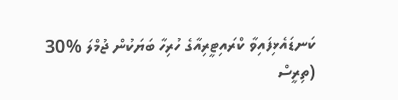ކަނޑައެޅިފައިވާ ކްރައިޓީރިއާގެ ހުރިހާ ބަޔަކުން ޖުމްލަ %30 (ތިރީސް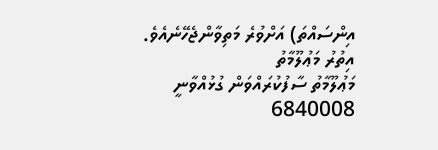އިންސައްތަ) އަށްވުރެ މަތިވާންޖެހޭނެއެވެ.
އިތުރު މަޢުލޫމާތު
މަޢުލޫމާތު ސާފުކުރައްވަން ގުޅުއްވާނީ 6840008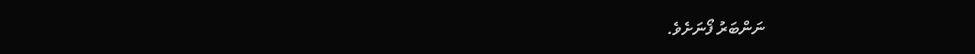ނަންބަރު ފޯނަށެވެ.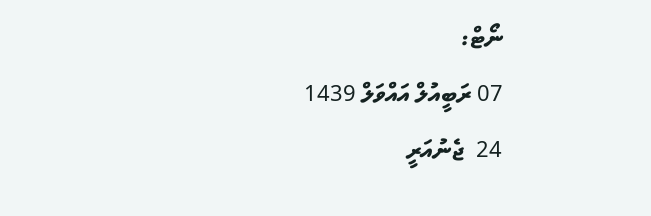ނޯޓް:
07 ރަބީއުލް އައްވަލް 1439
24  ޖެނުއަރީ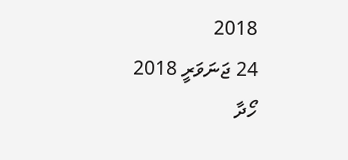2018
24 ޖަނަވަރީ 2018
ހޯދާ